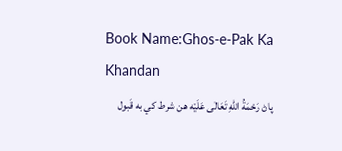Book Name:Ghos-e-Pak Ka Khandan
پاڻ رَحْمَةُ اللهِ تَعَالٰی عَلَيْه هن شرط کي به قَبول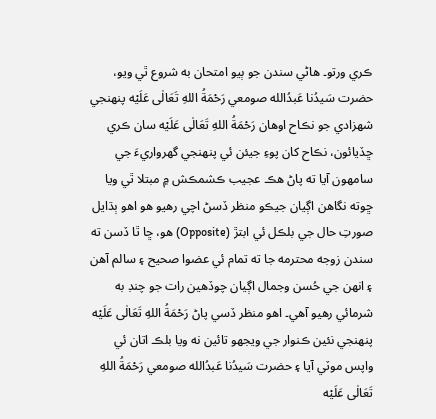ڪري ورتو۔ هاڻي سندن جو ٻيو امتحان به شروع ٿي ويو، حضرت سَيدُنا عَبدُالله صومعي رَحْمَةُ اللهِ تَعَالٰی عَلَيْه پنهنجي شهزادي جو نڪاح اوهان رَحْمَةُ اللهِ تَعَالٰی عَلَيْه سان ڪري ڇڏيائون، نڪاح کان پوءِ جيئن ئي پنهنجي گهرواريءَ جي سامهون آيا ته پاڻ هڪ عجيب ڪشمڪش ۾ مبتلا ٿي ويا ڇوته نگاهن اڳيان جيڪو منظر ڏسڻ اچي رهيو هو اهو ٻڌايل صورتِ حال جي بلڪل ئي ابتڙ (Opposite) هو، ڇا ٿا ڏسن ته سندن زوجه محترمه جا ته تمام ئي عضوا صحيح ۽ سالم آهن ۽ انهن جي حُسن وجمال اڳيان چوڏهين رات جو چنڊ به شرمائي رهيو آهي۔ اهو منظر ڏسي پاڻ رَحْمَةُ اللهِ تَعَالٰی عَلَيْه پنهنجي نئين ڪنوار جي ويجھو تائين نه ويا بلڪ اتان ئي واپس موٽي آيا ۽ حضرت سَيدُنا عَبدُالله صومعي رَحْمَةُ اللهِ تَعَالٰی عَلَيْه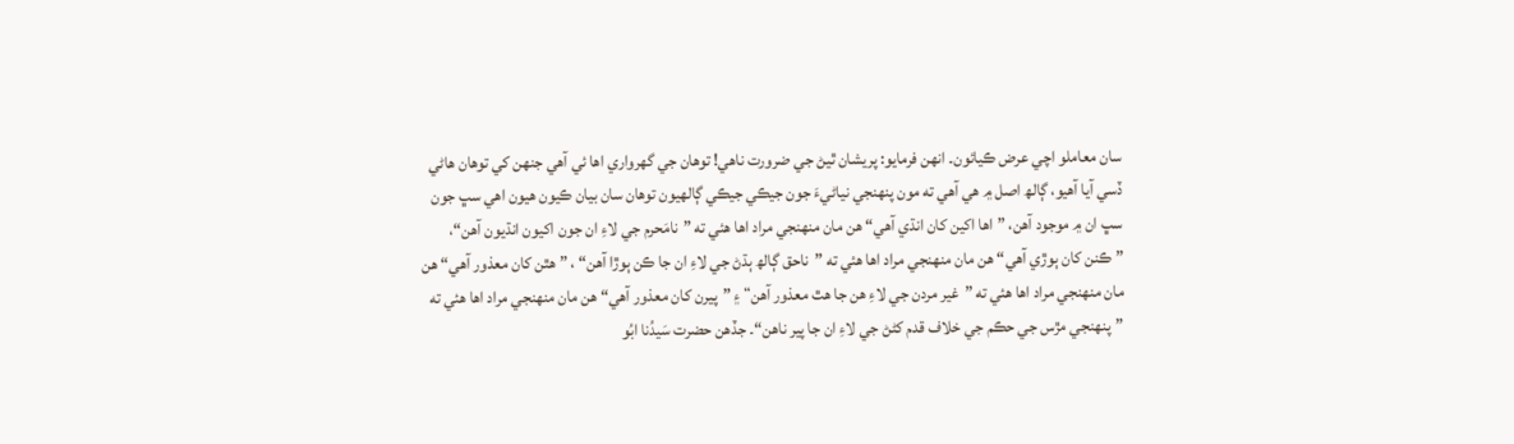سان معاملو اچي عرض ڪيائون۔ انهن فرمايو: پريشان ٿيڻ جي ضرورت ناهي! توهان جي گهرواري اها ئي آهي جنهن کي توهان هاڻي ڏسي آيا آهيو، ڳالھ اصل ۾ هي آهي ته مون پنهنجي نياڻيءَ جون جيڪي جيڪي ڳالهيون توهان سان بيان ڪيون هيون اهي سڀ جون سڀ ان ۾ موجود آهن، ”اها اکين کان انڌي آهي“ هن مان منهنجي مراد اها هئي ته ”نامَحرم جي لاءِ ان جون اکيون انڌيون آهن“، ”ڪنن کان ٻوڙي آهي“ هن مان منهنجي مراد اها هئي ته ”ناحق ڳالھ ٻڌڻ جي لاءِ ان جا ڪن ٻوڙا آهن“ ، ”هٿن کان معذور آهي“ هن مان منهنجي مراد اها هئي ته ”غير مردن جي لاءِ هن جا هٿ معذور آهن“ ۽ ”پيرن کان معذور آهي“ هن مان منهنجي مراد اها هئي ته ”پنهنجي مڙس جي حڪم جي خلاف قدم کڻڻ جي لاءِ ان جا پير ناهن“۔ جڏهن حضرت سَيدُنا ابُو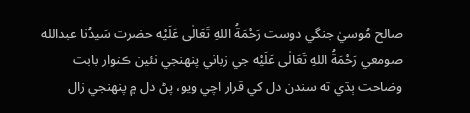صالح مُوسيٰ جنگي دوست رَحْمَةُ اللهِ تَعَالٰی عَلَيْه حضرت سَيدُنا عبدالله صومعي رَحْمَةُ اللهِ تَعَالٰی عَلَيْه جي زباني پنهنجي نئين ڪنوار بابت وضاحت ٻڌي ته سندن دل کي قرار اچي ويو، پڻ دل ۾ پنهنجي زال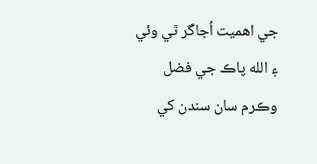جي اهميت اُجاگر ٿي وئي ۽ الله پاڪ جي فضل وڪرم سان سندن کي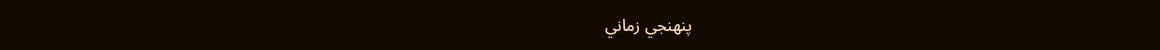پنهنجي زماني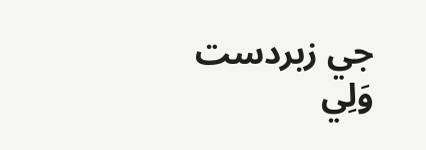جي زبردست وَلِي